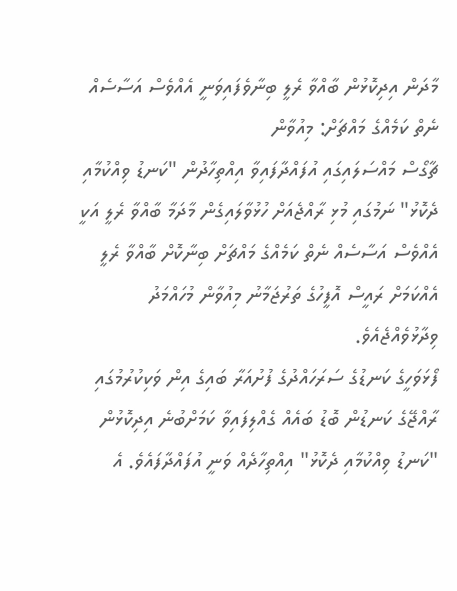މާދަން އިދިކޮޅުން ބާއްވާ ރެލީ ބިނާވެފައިވަނީ އެއްވެސް އަސާސެއް ނެތް ކަމެއްގެ މައްޗަށް: މިއުވާން
ޗާގޯސް މައްސަލައިގައި އުފައްދާފައިވާ އިއްތިހާދުން "ކަނޑު ވިއްކުމާއި ދެކޮޅު" ނަމުގައި މުޅި ރާއްޖެއަށް ހުޅުވާލައިގެން މާދަމާ ބާއްވާ ރެލީ އަކީ އެއްވެސް އަސާސެއް ނެތް ކަމެއްގެ މައްޗަށް ބިނާކޮށް ބާއްވާ ރެލީ އެއްކަމަށް ރައީސް އޮފީހުގެ ތަރުޖަމާނު މިއުވާން މުހައްމަދު ވިދާޅުވެއްޖެއެވެ.
ފޯޅަވަހީގެ ކަނޑުގެ ސަރަހައްދުގެ ފުށުއަރާ ބައިގެ އިން ވަކިކުރުމުގައި ރާއްޖޭގެ ކަނޑުން ބޮޑު ބައެއް ގެއްލިފައިވާ ކަމަށްބުނެ އިދިކޮޅުން "ކަނޑު ވިއްކުމާއި ދެކޮޅު" އިއްތިހާދެއް ވަނީ އުފައްދާފައެވެ. އެ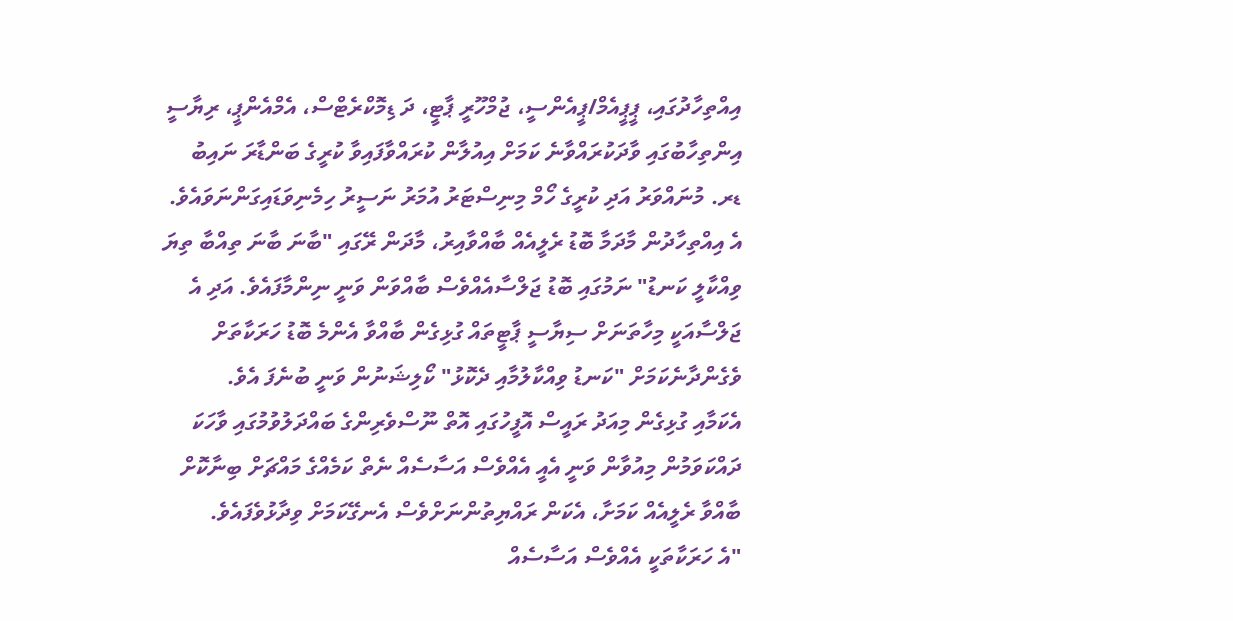އިއްތިހާދުގައި، ޕީޕީއެމް/ޕީއެންސީ، ޖުމްހޫރީ ޕާޓީ، ދަ ޑިމޮކްރެޓްސް، އެމްއެންޕީ، ރިޔާސީ އިންތިހާބުގައި ވާދަކުރައްވާނެ ކަމަށް އިއުލާން ކުރައްވާފައިވާ ކުރީގެ ބަންޑާރަ ނައިބު ޑރ. މުނައްވަރު އަދި ކުރީގެ ހޯމް މިނިސްޓަރު އުމަރު ނަސީރު ހިމެނިވަޑައިގަންނަވައެވެ.
އެ އިއްތިހާދުން މާދަމާ ބޮޑު ރެލީއެއް ބާއްވާއިރު، މާދަން ރޭގައި "ބާނަ ބާނަ ތިއްބާ ތިޔަ ވިއްކާލީ ކަނޑު" ނަމުގައި ބޮޑު ޖަލްސާއެއްވެސް ބާއްވަން ވަނީ ނިންމާފައެވެ. އަދި އެ ޖަލްސާއަކީ މިހާތަނަށް ސިޔާސީ ޕާޓީތައް ގުޅިގެން ބާއްވާ އެންމެ ބޮޑު ހަރަކާތަށް ވެގެންދާނެކަމަށް "ކަނޑު ވިއްކާލުމާއި ދެކޮޅު" ކޯލިޝަނުން ވަނީ ބުނެފަ އެވެ.
އެކަމާއި ގުޅިގެން މިއަދު ރައީސް އޮފީހުގައި އޮތް ނޫސްވެރިންގެ ބައްދަލުވުމުގައި ވާހަކަ ދައްކަވަމުން މިއުވާން ވަނީ އެއީ އެއްވެސް އަސާސެއް ނެތް ކަމެއްގެ މައްޗަށް ބިނާކޮށް ބާއްވާ ރެލީއެއް ކަމަށާ، އެކަން ރައްޔިތުންނަށްވެސް އެނގޭކަމަށް ވިދާޅުވެފައެވެ.
"އެ ހަރަކާތަކީ އެއްވެސް އަސާސެއް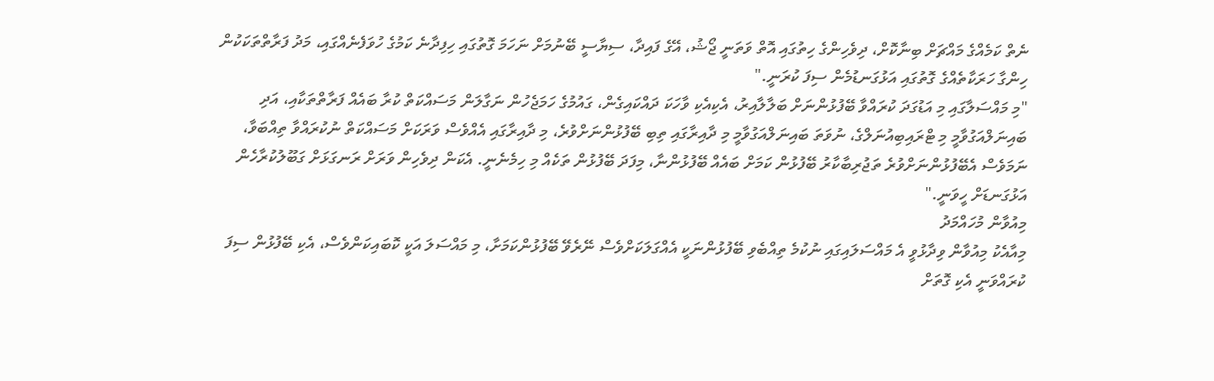ނެތް ކަމެއްގެ މައްޗަށް ބިނާކޮށް، ދިވެހިންގެ ހިތުގައި އޮތް ވަތަނީ ޖޯޝު، އޭގެ ފައިދާ، ސިޔާސީ ބޭނުމަށް ނަހަމަ ގޮތުގައި ހިފިދާނެ ކަމުގެ ހުވަފެނެއްގައި، މަދު ފަރާތްތަކަކުން ހިންގާ ހަރަކާތެއްގެ ގޮތުގައި އަޅުގަނޑުމެން ސިފަ ކުރަނީ."
"މި މައްސަލާގައި މި އަޑުގަދަ ކުރައްވާ ބޭފުޅުންނަށް ބަލާލާއިރު، އެކިއެކި ވާހަކަ ދައްކައިގެން، ގައުމުގެ ހަމަޖެހުން ނަގާލަން މަސައްކަތް ކުރާ ބައެއް ފަރާތްތަކާއި، އަދި ބައިނަލްއަގުވާމީ މި ޓްރައިބިއުނަލްގެ، ނުވަތަ ބައިނަލްއަގުވާމީ މި ދާއިރާގައި ތިބި ބޭފުޅުންނަށްވުރެ، މި ދާއިރާގައި އެއްވެސް ވަރަކަށް މަސައްކަތް ނުކުރައްވާ ތިއްބަވާ، ނަމަވެސް އެބޭފުޅުންނަށްވުރެ ތަޖުރިބާކާރު ބޭފުޅުން ކަމަށް ބައެއް ބޭފުޅުންނާ، މިފަދަ ބޭފުޅުން ތަކެއް މި ހިމެނެނީ. އެކަން ދިވެހިން ވަރަށް ރަނގަޅަށް ގަބޫލުކުރާހެން އަޅުގަނޑަށް ހީވަނީ."
މިއުވާން މުހައްމަދު
މިއާއެކު މިއުވާން ވިދާޅުވީ އެ މައްސަލައިގައި ނުކުމެ ތިއްބެވި ބޭފުޅުންނަކީ އެއްގަލަކަށްވެސް ނޭރެވޭ ބޭފުޅުންކަމަށާ، މި މައްސަލަ އަކީ ކޮބައިކަންވެސް، އެކި ބޭފުޅުން ސިފަ ކުރައްވަނީ އެކި ގޮތަށް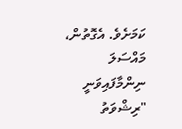ކަމަށެވެ. އެގޮތުން، މައްސަލަ ނިންމާފައިވަނީ "ރިޝްވަތު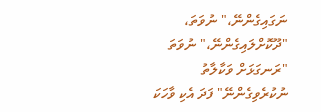ނަގައިގެންނޭ،" ނުވަތަ، "ދޫކޮށްލައިގެންނޭ،" ނުވަތަ "ރަނގަޅަށް ވަކާލާތު ނުކުރެވިގެންނޭ" ފަދަ އެކި ވާހަކަ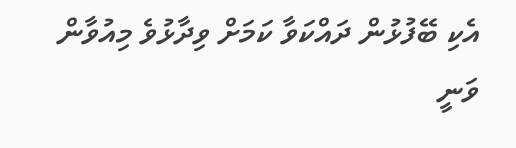އެކި ބޭފުޅުން ދައްކަވާ ކަމަށް ވިދާޅުވެ މިއުވާން ވަނީ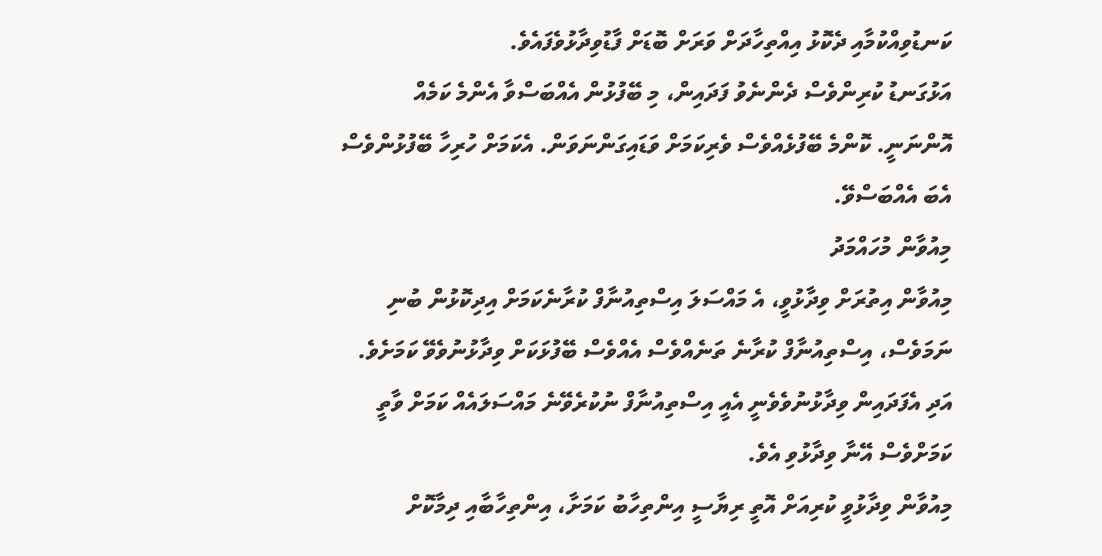ކަނޑުވިއްކުމާއި ދެކޮޅު އިއްތިހާދަށް ވަރަށް ބޮޑަށް ފާޑުވިދާޅުވެފައެވެ.
އަޅުގަނޑު ކުރިންވެސް ދެންނެވު ފަދައިން، މި ބޭފުޅުން އެއްބަސްވާ އެންމެ ކަމެއް އޮންނަނީ. ކޮންމެ ބޭފުޅެއްވެސް ވެރިކަމަށް ވަޑައިގަންނަވަން. އެކަމަށް ހުރިހާ ބޭފުޅުންވެސް އެބަ އެއްބަސްވޭ.
މިއުވާން މުހައްމަދު
މިއުވާން އިތުރަށް ވިދާޅުވީ، އެ މައްސަލަ އިސްތިއުނާފް ކުރާނެކަމަށް އިދިކޮޅުން ބުނި ނަމަވެސް، އިސްތިއުނާފް ކުރާނެ ތަނެއްވެސް އެއްވެސް ބޭފުޅަކަށް ވިދާޅުނުވެވޭ ކަމަށެވެ. އަދި އެފަދައިން ވިދާޅުނުވެވެނީ އެއީ އިސްތިއުނާފް ނުކުރެވޭނެ މައްސަލައެއް ކަމަށް ވާތީ ކަމަށްވެސް އޭނާ ވިދާޅުވި އެވެ.
މިއުވާން ވިދާޅުވީ ކުރިއަށް އޮތީ ރިޔާސީ އިންތިހާބު ކަމަށާ، އިންތިހާބާއި ދިމާކޮށް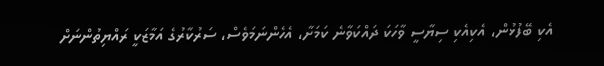އެކި ބޭފުޅުން، އެކިއެކި ސިޔާސީ ވާހަކަ ދައްކަވާނެ ކަމަށާ، އެހެންނަމަވެސް، ސަރުކާރުގެ އަމާޒަކީ ރައްޔިތުންނަށް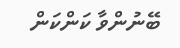ބޭނުންވާ ކަންކަން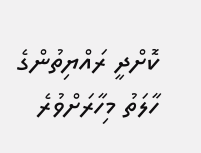ކޮށްދީ ރައްޔިތުންގެ ހާލަތު މިހާރަށްވުރެ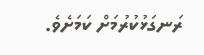ރަނގަޅުކުރުމަށް ކަމަށެވެ.